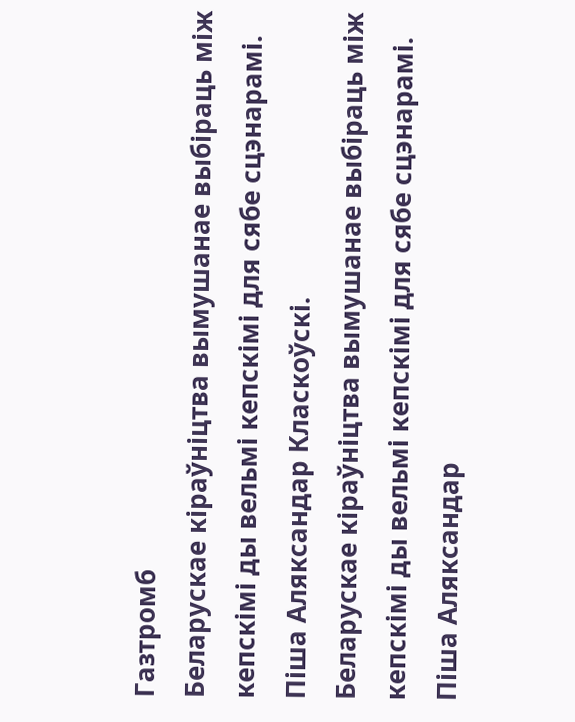Газтромб
Беларускае кіраўніцтва вымушанае выбіраць між кепскімі ды вельмі кепскімі для сябе сцэнарамі. Піша Аляксандар Класкоўскі.
Беларускае кіраўніцтва вымушанае выбіраць між кепскімі ды вельмі кепскімі для сябе сцэнарамі. Піша Аляксандар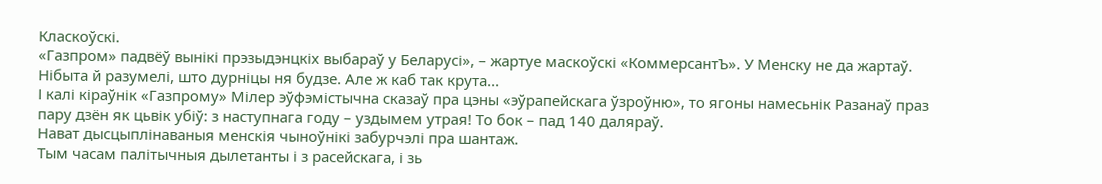Класкоўскі.
«Газпром» падвёў вынікі прэзыдэнцкіх выбараў у Беларусі», – жартуе маскоўскі «КоммерсантЪ». У Менску не да жартаў. Нібыта й разумелі, што дурніцы ня будзе. Але ж каб так крута...
І калі кіраўнік «Газпрому» Мілер эўфэмістычна сказаў пра цэны «эўрапейскага ўзроўню», то ягоны намесьнік Разанаў праз пару дзён як цьвік убіў: з наступнага году – уздымем утрая! То бок – пад 140 даляраў.
Нават дысцыплінаваныя менскія чыноўнікі забурчэлі пра шантаж.
Тым часам палітычныя дылетанты і з расейскага, і зь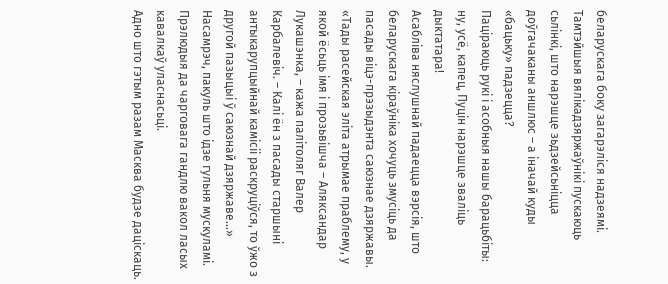беларускага боку загарэліся надзеямі.
Тамтэйшыя вялікадзяржаўнікі пускаюць сьлінкі, што нарэшце зьдзейсьніцца доўгачаканы аншлюс – а іначай куды «бацьку» падзецца?
Паціраюць рукі і асобныя нашы барацьбіты: ну, усё, капец, Пуцін нарэшце зваліць дыктатара!
Асабліва няслушнай падаецца вэрсія, што беларускага кіраўніка хочуць змусіць да пасады віцэ-прэзыдэнта саюзнае дзяржавы. «Тады расейская эліта атрымае праблему, у якой ёсьць імя і прозьвішча – Аляксандар Лукашэнка, – кажа палітоляг Валер Карбалевіч. – Калі ён з пасады старшыні антыкарупцыйнай камісіі раскруціўся, то ўжо з другой пазыцыі ў саюзнай дзяржаве...»
Насамрэч, пакуль што ідзе гульня мускуламі. Прэлюдыя да чарговага гандлю вакол ласых кавалкаў уласнасьці.
Адно што гэтым разам Масква будзе даціскаць.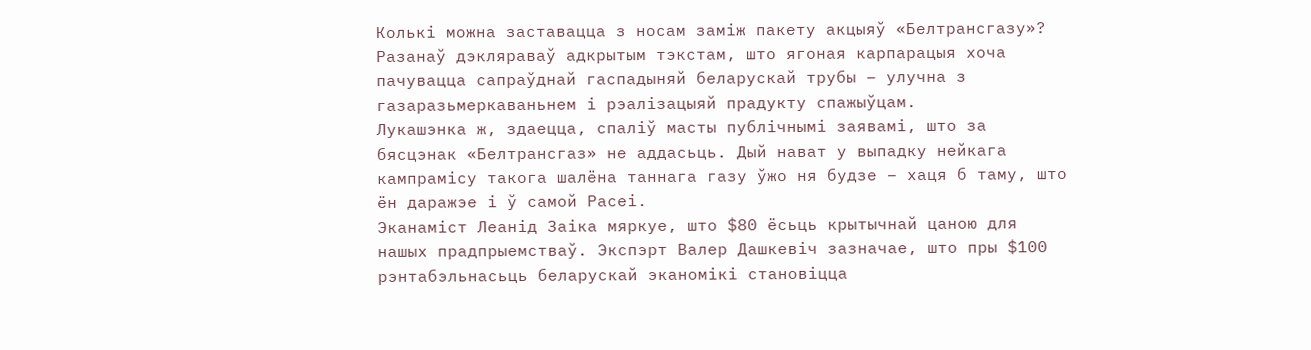Колькі можна заставацца з носам заміж пакету акцыяў «Белтрансгазу»? Разанаў дэкляраваў адкрытым тэкстам, што ягоная карпарацыя хоча пачувацца сапраўднай гаспадыняй беларускай трубы – улучна з газаразьмеркаваньнем і рэалізацыяй прадукту спажыўцам.
Лукашэнка ж, здаецца, спаліў масты публічнымі заявамі, што за бясцэнак «Белтрансгаз» не аддасьць. Дый нават у выпадку нейкага кампрамісу такога шалёна таннага газу ўжо ня будзе – хаця б таму, што ён даражэе і ў самой Расеі.
Эканаміст Леанід Заіка мяркуе, што $80 ёсьць крытычнай цаною для нашых прадпрыемстваў. Экспэрт Валер Дашкевіч зазначае, што пры $100 рэнтабэльнасьць беларускай эканомікі становіцца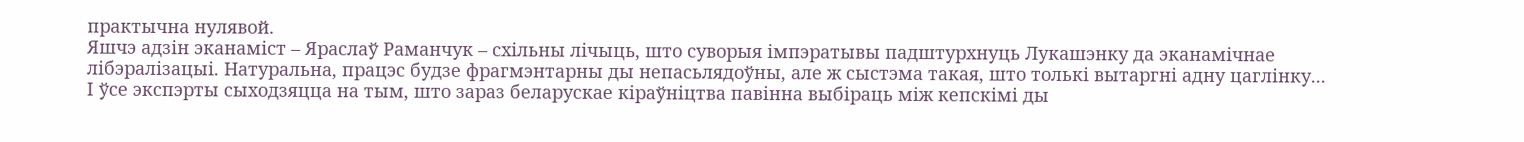практычна нулявой.
Яшчэ адзін эканаміст – Яраслаў Раманчук – схільны лічыць, што суворыя імпэратывы падштурхнуць Лукашэнку да эканамічнае лібэралізацыі. Натуральна, працэс будзе фрагмэнтарны ды непасьлядоўны, але ж сыстэма такая, што толькі вытаргні адну цаглінку...
І ўсе экспэрты сыходзяцца на тым, што зараз беларускае кіраўніцтва павінна выбіраць між кепскімі ды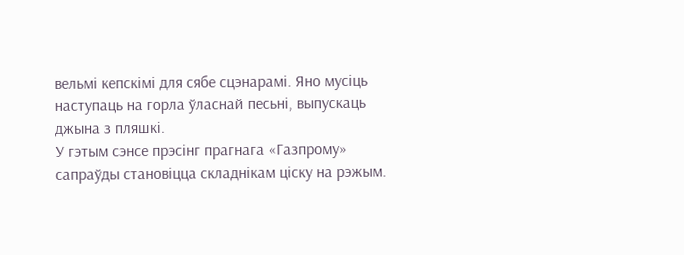вельмі кепскімі для сябе сцэнарамі. Яно мусіць наступаць на горла ўласнай песьні, выпускаць джына з пляшкі.
У гэтым сэнсе прэсінг прагнага «Газпрому» сапраўды становіцца складнікам ціску на рэжым.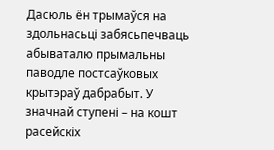Дасюль ён трымаўся на здольнасьці забясьпечваць абываталю прымальны паводле постсаўковых крытэраў дабрабыт. У значнай ступені – на кошт расейскіх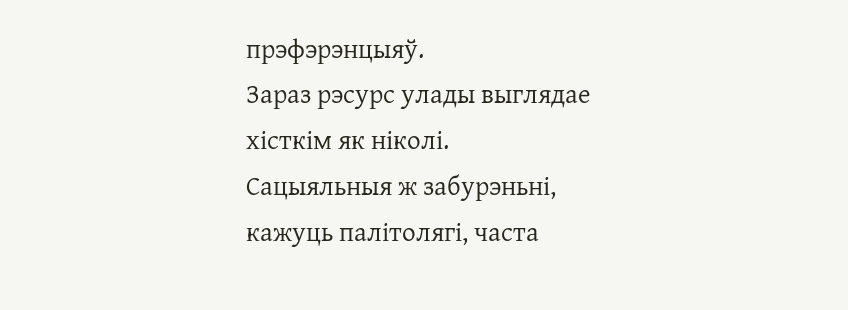прэфэрэнцыяў.
Зараз рэсурс улады выглядае хісткім як ніколі.
Сацыяльныя ж забурэньні, кажуць палітолягі, часта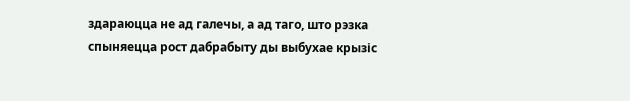здараюцца не ад галечы, а ад таго, што рэзка спыняецца рост дабрабыту ды выбухае крызіс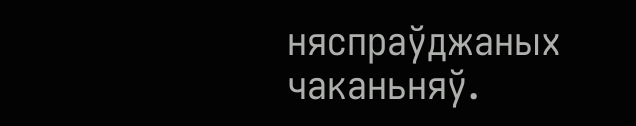няспраўджаных чаканьняў.